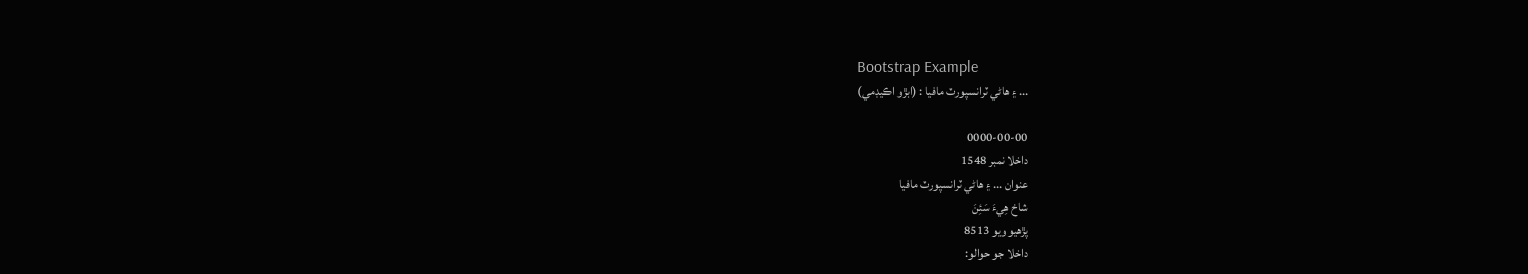Bootstrap Example
... ۽ هاڻي ٽرانسپورٽ مافيا : (ابڙو اڪيڊمي)

0000-00-00
داخلا نمبر 1548
عنوان ... ۽ هاڻي ٽرانسپورٽ مافيا
شاخ هِيءَ سَئِنَ
پڙهيو ويو 8513
داخلا جو حوالو: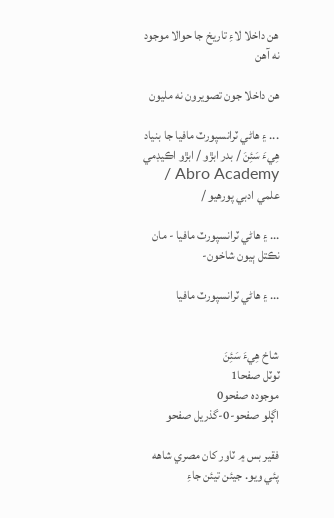هن داخلا لاءِ تاريخ جا حوالا موجود نه آهن

هن داخلا جون تصويرون نه مليون

... ۽ هاڻي ٽرانسپورٽ مافيا جا بنياد
هِيءَ سَئِنَ / بدر ابڙو / ابڙو اڪيڊمي Abro Academy / علمي ادبي پورهيو /

... ۽ هاڻي ٽرانسپورٽ مافيا - مان نڪتل ٻيون شاخون-

... ۽ هاڻي ٽرانسپورٽ مافيا


شاخ هِيءَ سَئِنَ
ٽوٽل صفحا1
موجودہ صفحو0
اڳلو صفحو-0-گذريل صفحو

فقير بس ۾ ٽاور کان مصري شاهه پئي ويو. جيئن تيئن جاءِ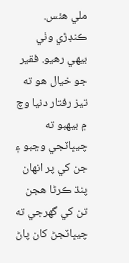ملي هئس. ڪنڊڙي وٺي بيهي رهيو. فقير جو خيال هو ته تيز رفتار دنيا وچ ۾ بيهبو ته چيڀاٽجي وڃبو ۽ جن کي پر انهان پنڌ ڪرڻا هجن تن کي گهرجي ته چيڀاٽجڻ کان پاڻ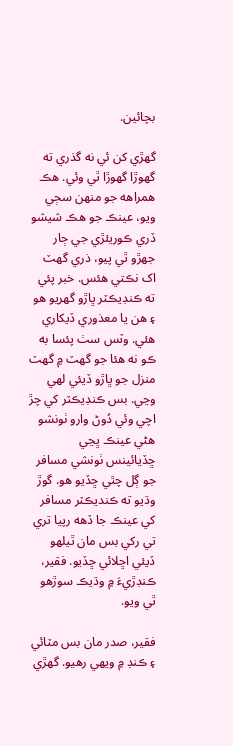بچائين.

گهڙي کن ئي نه گذري ته گهوڙا گهوڙا ٿي وئي. هڪ همراهه جو منهن سڄي ويو، عينڪ جو هڪ شيشو ڏري ڪوريئڙي جي ڄار جهڙو ٿي پيو، ذري گهٽ اک نڪتي هئس. خبر پئي ته ڪنڊيڪٽر ڀاڙو گهريو هو ۽ هن يا معذوري ڏيکاري هئي. وٽس سٺ پئسا به ڪو نه هئا جو گهٽ ۾ گهٽ منزل جو ڀاڙو ڏيئي لهي وڃي. بس ڪنڊيڪٽر کي چڙ اچي وئي دُوڻ وارو ٺونشو هڻي عينڪ ڀڃي ڇڏيائينس ٺونشي مسافر جو ڳل چٿي ڇڏيو هو. گوڙ وڌيو ته ڪنديڪٽر مسافر کي عينڪ جا ڏهه رپيا تري تي رکي بس مان ٿيلهو ڏيئي اڇلائي ڇڏيو. فقير، ڪنڊڙيءَ ۾ وڌيڪ سوڙهو ٿي ويو.

فقير، صدر مان بس مٽائي ۽ ڪنڊ ۾ ويهي رهيو. گهڙي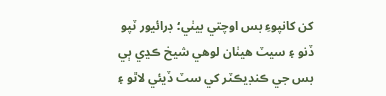کن کانپوءِ بس اوچتي بيٺي؛ ڊرائيور ٽپو ڏنو ۽ سيٽ هيٺان لوهي شيخ ڪڍي ٻي بس جي ڪنڊيڪٽر کي سٽ ڏيئي لاٿو ۽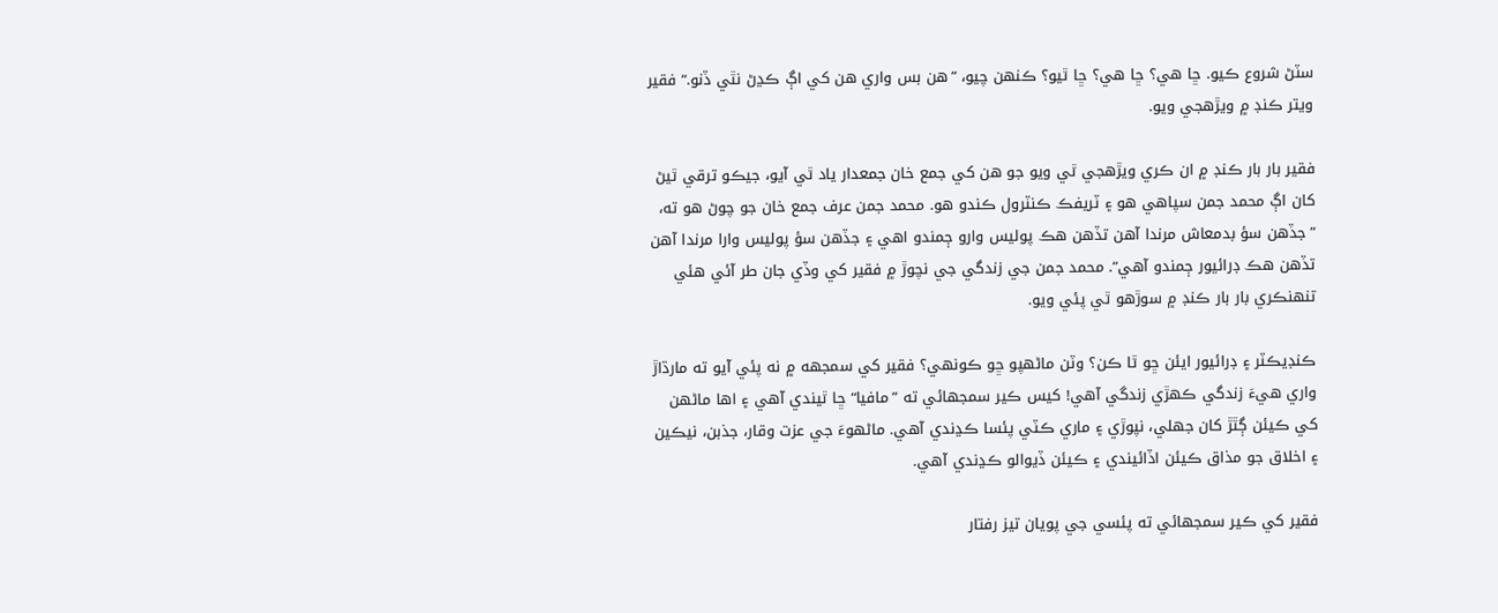سٽڻ شروع ڪيو. ڇا هي؟ ڇا هي؟ ڇا ٿيو؟ ڪنهن چيو، ”هن بس واري هن کي اڳ ڪڍڻ نٿي ڏنو.“ فقير ويتر ڪنڊ ۾ ويڙهجي ويو.

فقير بار بار ڪنڊ ۾ ان ڪري ويڙهجي ٿي ويو جو هن کي جمع خان جمعدار ياد ٿي آيو، جيڪو ترقي ٿيڻ کان اڳ محمد جمن سپاهي هو ۽ ٽريفڪ ڪنٽرول ڪندو هو. محمد جمن عرف جمع خان جو چوڻ هو ته، ”جڏهن سؤ بدمعاش مرندا آهن تڏهن هڪ پوليس وارو ڄمندو اهي ۽ جڏهن سؤ پوليس وارا مرندا آهن تڏهن هڪ ڊرائيور ڄمندو آهي“. محمد جمن جي زندگي جي نچوڙ ۾ فقير کي وڏي جان طر آئي هئي تنهنڪري بار بار ڪنڊ ۾ سوڙهو ٿي پئي ويو.

ڪنڊيڪٽر ۽ ڊرائيور ايئن ڇو ٿا ڪن؟ وٽن ماڻهپو ڇو ڪونهي؟ فقير کي سمجهه ۾ نه پئي آيو ته مارڌاڙ واري هيءَ زندگي ڪهڙي زندگي آهي! کيس ڪير سمجهائي ته ”مافيا“ ڇا ٿيندي آهي ۽ اها ماڻهن کي ڪيئن ڳٿڙ کان جهلي، نپوڙي ۽ ماري ڪٽي پئسا ڪڍندي آهي. ماڻهوءَ جي عزت وقار، جذبن، نيڪين ۽ اخلاق جو مذاق ڪيئن اڏائيندي ۽ ڪيئن ڏيوالو ڪڍندي آهي.

فقير کي ڪير سمجهائي ته پئسي جي پويان تيز رفتار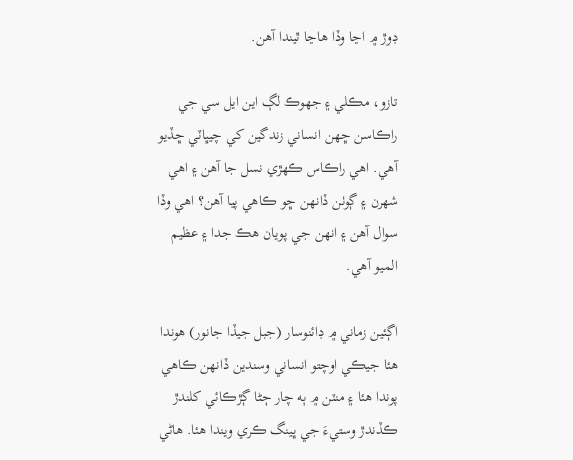ڊوڙ ۾ اڃا وڏا هاڃا ٿيندا آهن.

تازو، مڪلي ۽ جهوڪ لڳ اين ايل سي جي راڪاسن ڇهن انساني زندگين کي چيڀاٽي ڇڏيو آهي. اهي راڪاس ڪهڙي نسل جا آهن ۽ اهي شهرن ۽ ڳوٺن ڏانهن ڇو ڪاهي پيا آهن؟ اهي وڏا سوال آهن ۽ انهن جي پويان هڪ جدا ۽ عظيم الميو آهي.

اڳئين زماني ۾ ڊائنوسار (جبل جيڏا جانور) هوندا هئا جيڪي اوچتو انساني وسندين ڏانهن ڪاهي پوندا هئا ۽ منٽن ۾ ٻه چار ڄڻا ڳڙڪائي کلندڙ ڪڏندڙ وستيءَ جي ڀينگ ڪري ويندا هئا. هاڻي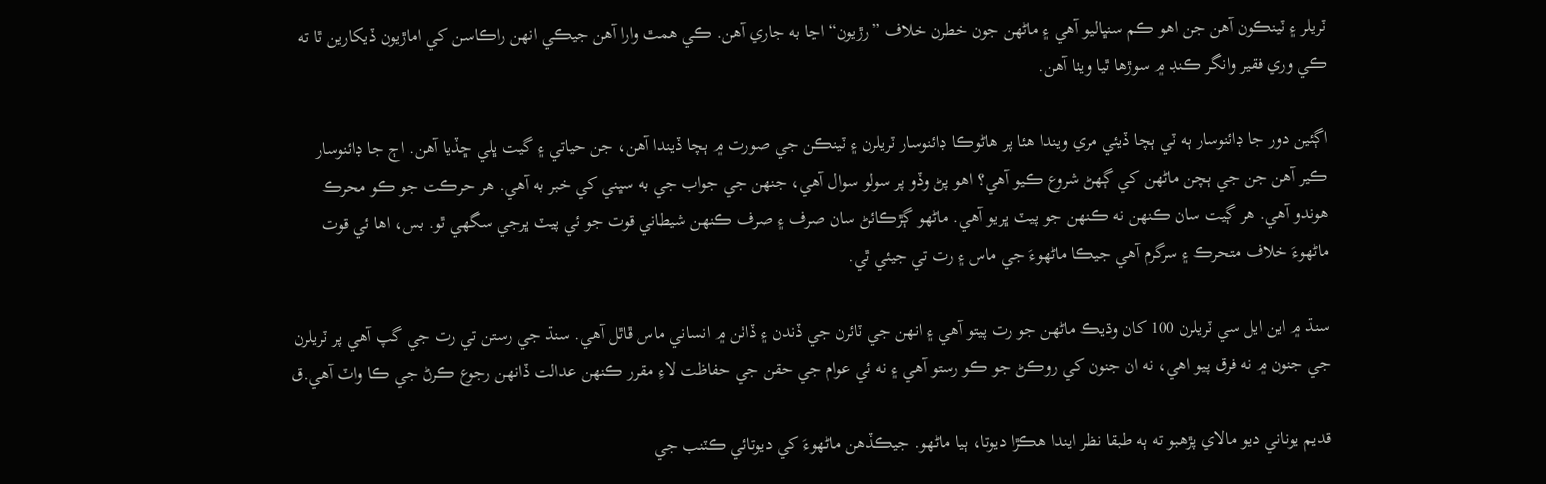ٽريلر ۽ ٽينڪون آهن جن اهو ڪم سنڀاليو آهي ۽ ماڻهن جون خطرن خلاف ”رڙيون“ اڃا به جاري آهن. ڪي همٿ وارا آهن جيڪي انهن راڪاسن کي اماڙيون ڏيکارين ٿا ته ڪي وري فقير وانگر ڪنڊ ۾ سوڙها ٿيا ويٺا آهن.

اڳئين دور جا ڊائنوسار ٻه ٽي ٻچا ڏيئي مري ويندا هئا پر هاڻوڪا ڊائنوسار ٽريلرن ۽ ٽينڪن جي صورت ۾ ٻچا ڏيندا آهن، جن حياتي ۽ گيت ڀلي ڇڏيا آهن. اڄ جا ڊائنوسار ڪير آهن جن جي ٻچن ماڻهن کي ڳهڻ شروع ڪيو آهي؟ اهو پڻ وڏو پر سولو سوال آهي، جنهن جي جواب جي به سڀني کي خبر به آهي. هر حرڪت جو ڪو محرڪ هوندو آهي. هر ڳيت سان ڪنهن نه ڪنهن جو پيٽ ڀريو آهي. ماڻهو ڳڙڪائڻ سان صرف ۽ صرف ڪنهن شيطاني قوت جو ئي پيٽ ڀرجي سگهي ٿو. بس، اها ئي قوت ماڻهوءَ خلاف متحرڪ ۽ سرگرم آهي جيڪا ماڻهوءَ جي ماس ۽ رت تي جيئي ٿي.

سنڌ ۾ اين ايل سي ٽريلرن 100 کان وڌيڪ ماڻهن جو رت پيتو آهي ۽ انهن جي ٽائرن جي ڏندن ۽ ڏاٺن ۾ انساني ماس ڦاٿل آهي. سنڌ جي رستن تي رت جي گپ آهي پر ٽريلرن جي جنون ۾ نه فرق پيو اهي، نه ان جنون کي روڪڻ جو ڪو رستو آهي ۽ نه ئي عوام جي حقن جي حفاظت لاءِ مقرر ڪنهن عدالت ڏانهن رجوع ڪرڻ جي ڪا واٽ آهي.ق

قديم يوناني ديو مالاي پڙهبو ته ٻه طبقا نظر ايندا هڪڙا ديوتا، ٻيا ماڻهو. جيڪڏهن ماڻهوءَ کي ديوتائي ڪٽنب جي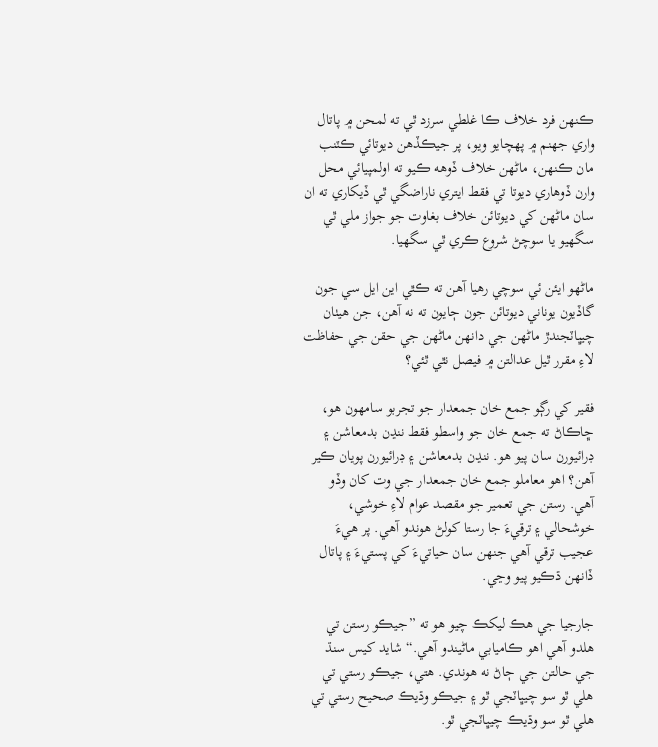ڪنهن فرد خلاف ڪا غلطي سرزد ٿي ته لمحن ۾ پاتال واري جهنم ۾ پهچايو ويو، پر جيڪڏهن ديوتائي ڪٽنب مان ڪنهن، ماڻهن خلاف ڏوهه ڪيو ته اولمپيائي محل وارن ڏوهاري ديوتا تي فقط ايتري ناراضگي ٿي ڏيکاري ته ان سان ماڻهن کي ديوتائن خلاف بغاوت جو جواز ملي ٿي سگهيو يا سوچڻ شروع ڪري ٿي سگهيا.

ماڻهو ايئن ئي سوچي رهيا آهن ته ڪٿي اين ايل سي جون گاڏيون يوناني ديوتائن جون ڄايون ته نه آهن، جن هيٺان چيڀاٽجندڙ ماڻهن جي دانهن ماڻهن جي حقن جي حفاظت لاءِ مقرر ٿيل عدالتن ۾ فيصل نٿي ٿئي؟

فقير کي رڳو جمع خان جمعدار جو تجربو سامهون هو، ڇاڪاڻ ته جمع خان جو واسطو فقط ننڍن بدمعاشن ۽ ڊرائيورن سان پيو هو. ننڍن بدمعاشن ۽ ڊرائيورن پويان ڪير آهن؟ اهو معاملو جمع خان جمعدار جي وت کان وڏو آهي. رستن جي تعمير جو مقصد عوام لاءِ خوشي، خوشحالي ۽ ترقيءَ جا رستا کولڻ هوندو آهي. پر هيءَ عجيب ترقي آهي جنهن سان حياتيءَ کي پستيءَ ۽ پاتال ڏانهن ڌڪيو پيو وڃي.

جارجيا جي هڪ ليکڪ چيو هو ته ”جيڪو رستن تي هلدو آهي اهو ڪاميابي ماڻيندو آهي.“ شايد کيس سنڌ جي حالتن جي ڄاڻ نه هوندي. هتي، جيڪو رستي تي هلي ٿو سو چيڀاٽجي ٿو ۽ جيڪو وڌيڪ صحيح رستي تي هلي ٿو سو وڌيڪ چيڀاٽجي ٿو.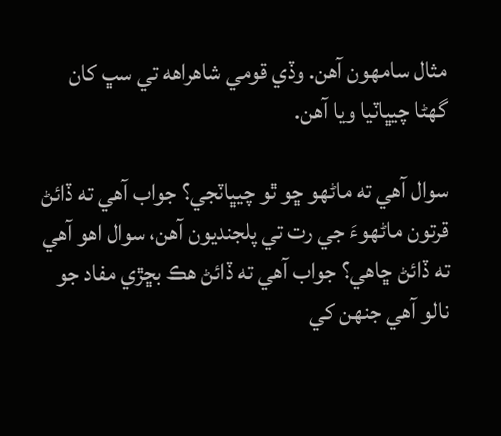مثال سامهون آهن. وڏي قومي شاهراهه تي سڀ کان گهڻا چيڀاٽيا ويا آهن.

سوال آهي ته ماڻهو ڇو ٿو چيڀاٽجي؟ جواب آهي ته ڏائڻ قرتون ماڻهوءَ جي رت تي پلجنديون آهن، سوال اهو آهي ته ڏائڻ ڇاهي؟ جواب آهي ته ڏائڻ هڪ بڇڙي مفاد جو نالو آهي جنهن کي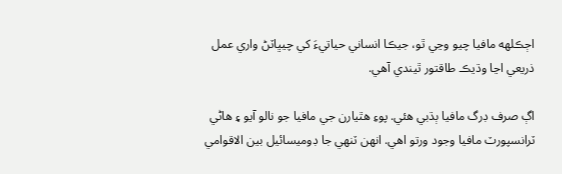اڄڪلهه مافيا چيو وڃي ٿو، جيڪا انساني حياتيءَ کي چيڀاٽڻ واري عمل ذريعي اڃا وڌيڪ طاقتور ٿيندي آهي.

اڳ صرف ڊرگ مافيا ٻڌبي هئي. پوءِ هٿيارن جي مافيا جو نالو آيو ۽ هاڻي ٽرانسپورٽ مافيا وجود ورتو اهي. انهن ٽنهي جا ڊوميسائيل بين الاقوامي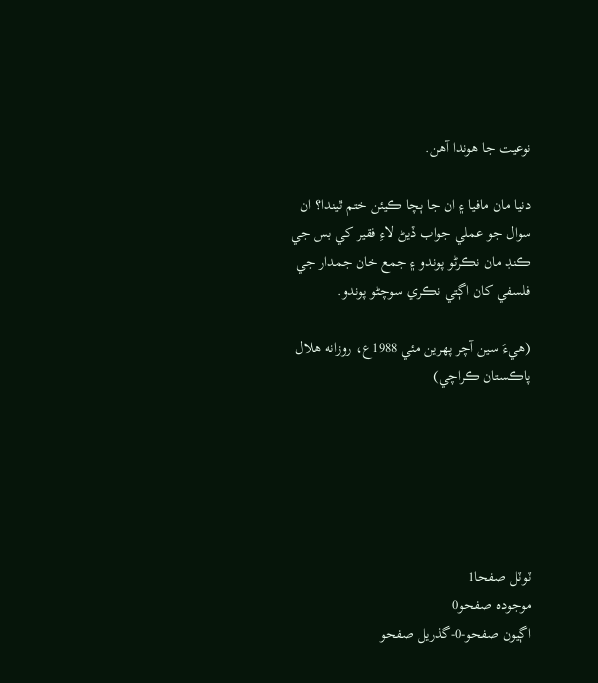نوعيت جا هوندا آهن.

دنيا مان مافيا ۽ ان جا ٻچا ڪيئن ختم ٿيندا؟ ان سوال جو عملي جواب ڏيڻ لاءِ فقير کي بس جي ڪنڊ مان نڪرڻو پوندو ۽ جمع خان جمدار جي فلسفي کان اڳتي نڪري سوچڻو پوندو.

(هيءَ سين آچر پهرين مئي 1988ع، روزانه هلال پاڪستان ڪراچي)






ٽوٽل صفحا1
موجودہ صفحو0
اڳيون صفحو-0-گذريل صفحو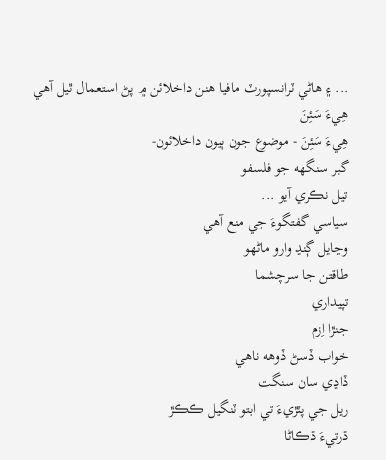... ۽ هاڻي ٽرانسپورٽ مافيا ھنن داخلائن ۾ پڻ استعمال ٿيل آھي
هِيءَ سَئِنَ
هِيءَ سَئِنَ - موضوع جون ٻيون داخلائون-
گبر سنگهه جو فلسفو
تيل نڪري آيو ...
سياسي گفتگوءَ جي منع آهي
وڃايل ڳنڍ وارو ماڻهو
طاقتن جا سرچشما
تپيداري
جنڙا اِزم
خواب ڏسڻ ڏوهه ناهي
ڏاڍي سان سنگت
ريل جي پٽڙيءَ تي ابتو ٽنگيل ڪڪڙ
ڌرتيءَ ڌڪاڻا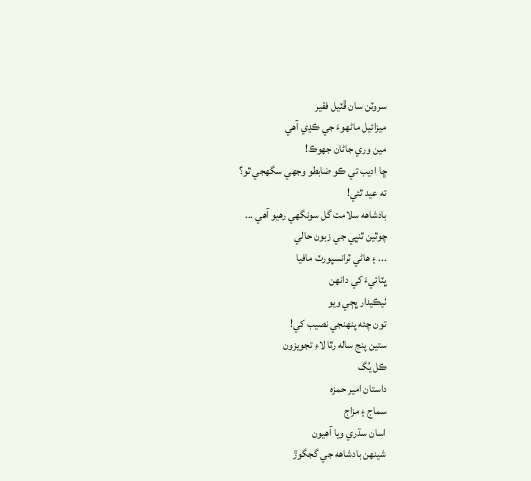سروٽن سان ڦٽيل فقير
ميزائيل ماڻهوءَ جي ڪڍي آهي
مين وري جاڻان جهوڪ!
ڇا اديب تي ڪو ضابطو وجهي سگهجي ٿو؟
ته عيد ٿئي!
بادشاهه سلامت گل سونگهي رهيو آهي ...
چوٿين ٿنڀي جي زبون حالي
... ۽ هاڻي ٽرانسپورٽ مافيا
ڀٽائيءَ کي دانهن
ٺيڪيدار ڀڄي ويو
تون چئه پنهنجي نصيب کي!
ستين پنج ساله رٿا لاءِ تجويزون
ڪل يُگ
داستان امير حمزه
سماج ۽ مزاج
اسان سڌري ويا آهيون
شينهن بادشاهه جي گجگوڙ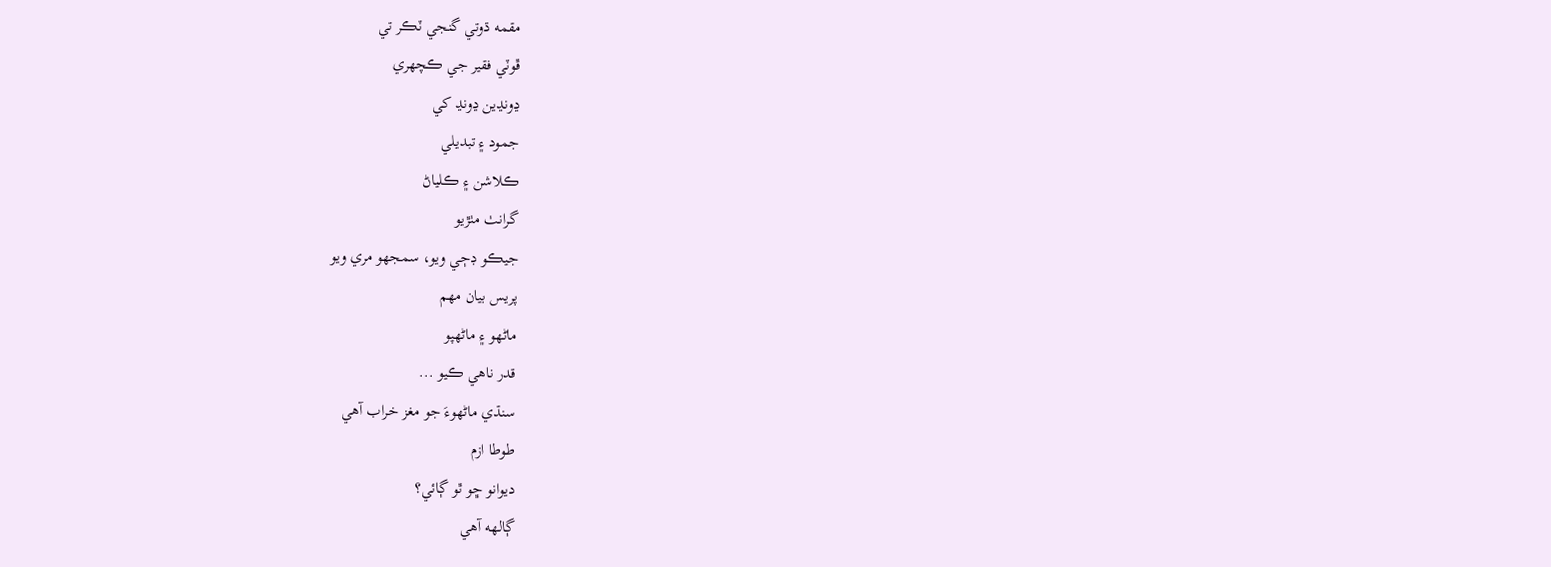مقمه ڌوتي گنجي ٽڪر تي
ڦوٽي فقير جي ڪچهري
ڍونڍين ڍونڍ کي
جمود ۽ تبديلي
ڪلاشن ۽ ڪلياڻ
گرانٺ مٺڙيو
جيڪو ڊڄي ويو، سمجهو مري ويو
پريس بيان مهم
ماڻهو ۽ ماڻهپو
قدر ناهي ڪيو ...
سنڌي ماڻهوءَ جو مغز خراب آهي
طوطا ازم
ديوانو ڇو ٿو ڳائي؟
ڳالهه آهي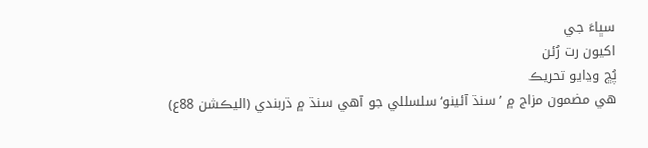سڀاءَ جي
اکيون رت رُئن
پُڇ وڍايو تحريڪ
هي مضمون مزاج ۾ ’سنڌ آئينو‘ سلسللي جو آهي سنڌ ۾ ڌربندي (اليڪشن 88ع)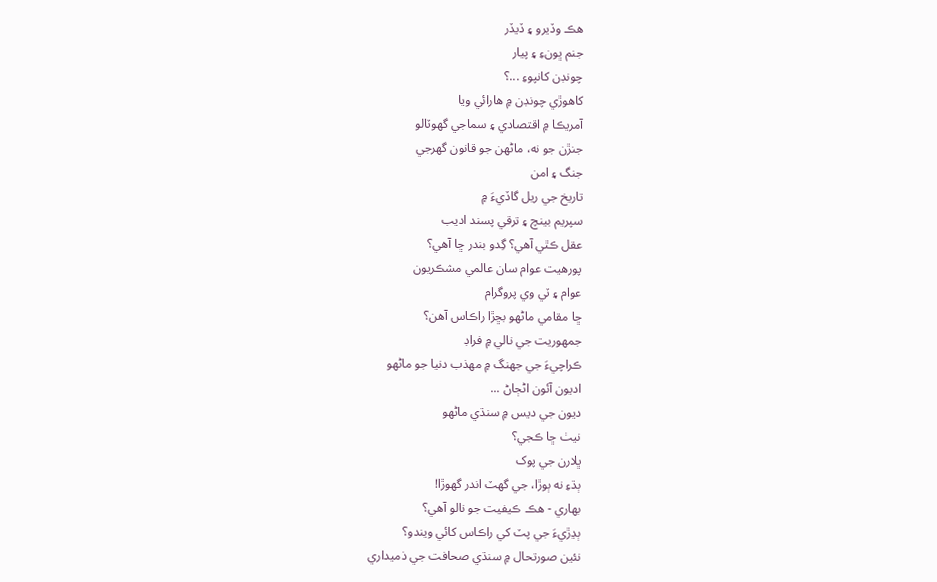هڪ وڏيرو ۽ ڏيڏر
جنم ڀونءِ ۽ پيار
چونڊن کانپوءِ ...؟
کاهوڙي چونڊن ۾ هارائي ويا
آمريڪا ۾ اقتصادي ۽ سماجي گهوٽالو
جنڙن جو نه، ماڻهن جو قانون گهرجي
جنگ ۽ امن
تاريخ جي ريل گاڏيءَ ۾
سپريم بينچ ۽ ترقي پسند اديب
عقل ڪٿي آهي؟ گِدو بندر ڇا آهي؟
پورهيت عوام سان عالمي مشڪريون
عوام ۽ ٽي وي پروگرام
ڇا مقامي ماڻهو بڇڙا راڪاس آهن؟
جمهوريت جي نالي ۾ فراڊ
ڪراچيءَ جي جهنگ ۾ مهذب دنيا جو ماڻهو
اديون آئون اڻڄاڻ ...
ديون جي ديس ۾ سنڌي ماڻهو
نيٺ ڇا ڪجي؟
ڀلارن جي پوک
ٻڌءِ نه ٻوڙا، جي گهٽ اندر گهوڙا!
بھاري - هڪ ڪيفيت جو نالو آهي؟
ٻڍڙيءَ جي پٽ کي راڪاس کائي ويندو؟
نئين صورتحال ۾ سنڌي صحافت جي ذميداري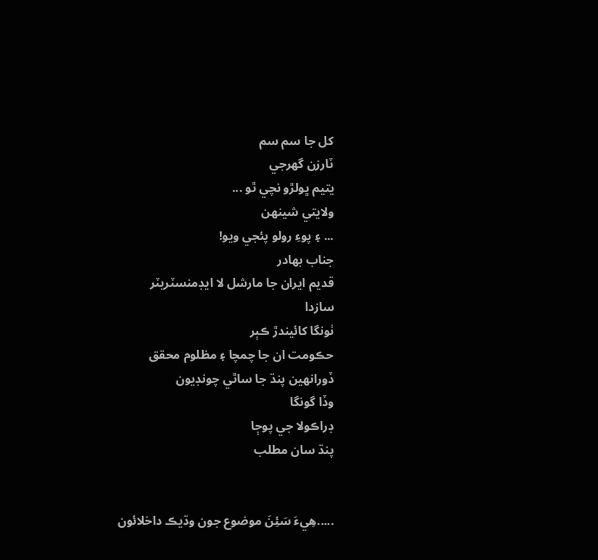کل جا سم سم
ٽارزن گهرجي
يتيم ڀولڙو نچي ٿو ...
ولايتي شينهن
... ۽ پوءِ رولو پئجي ويو!
جناب بهادر
قديم ايران جا مارشل لا ايڊمنسٽريٽر
سازدا
ٺونگا کائيندڙ ڪٻر
حڪومت ان جا چمچا ۽ مظلوم محقق
ڏورانهين پنڌ جا ساٿي چونڊيون
وڏا گونگا
ڊراڪولا جي پوڄا
پنڌ سان مطلب


.....هِيءَ سَئِنَ موضوع جون وڌيڪ داخلائون